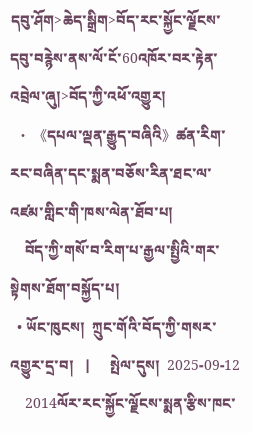དབུ་ཤོག>ཆེད་སྒྲིག>བོད་རང་སྐྱོང་ལྗོངས་དབུ་བརྙེས་ནས་ལོ་ངོ་60འཁོར་བར་རྟེན་འབྲེལ་ཞུ།>བོད་ཀྱི་འཕོ་འགྱུར།
  • 《དཔལ་ལྡན་རྒྱུད་བཞིའི》ཚན་རིག་རང་བཞིན་དང་སྨན་བཅོས་རིན་ཐང་ལ་འཛམ་གླིང་གི་ཁས་ལེན་ཐོབ་པ།
    བོད་ཀྱི་གསོ་བ་རིག་པ་རྒྱལ་སྤྱིའི་གར་སྟེགས་ཐོག་བསྐྱོད་པ།
  • ཡོང་ཁུངས།  ཀྲུང་གོའི་བོད་ཀྱི་གསར་འགྱུར་དྲ་བ།   |     སྤེལ་དུས།  2025-09-12
    2014ལོར་རང་སྐྱོང་ལྗོངས་སྨན་རྩིས་ཁང་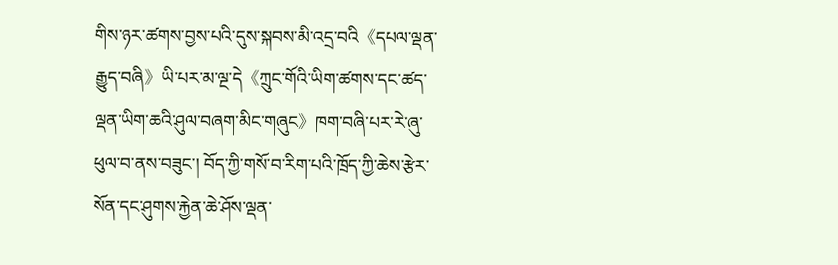གིས་ཉར་ཚགས་བྱས་པའི་དུས་སྐབས་མི་འདྲ་བའི《དཔལ་ལྡན་རྒྱུད་བཞི》ཡི་པར་མ་ལྔ་དེ《ཀྲུང་གོའི་ཡིག་ཚགས་དང་ཚད་ལྡན་ཡིག་ཆའི་ཤུལ་བཞག་མིང་གཞུང》ཁག་བཞི་པར་རེ་ཞུ་ཕུལ་བ་ནས་བཟུང་། བོད་ཀྱི་གསོ་བ་རིག་པའི་ཁྲོད་ཀྱི་ཆེས་རྩེར་སོན་དང་ཤུགས་རྐྱེན་ཆེ་ཤོས་ལྡན་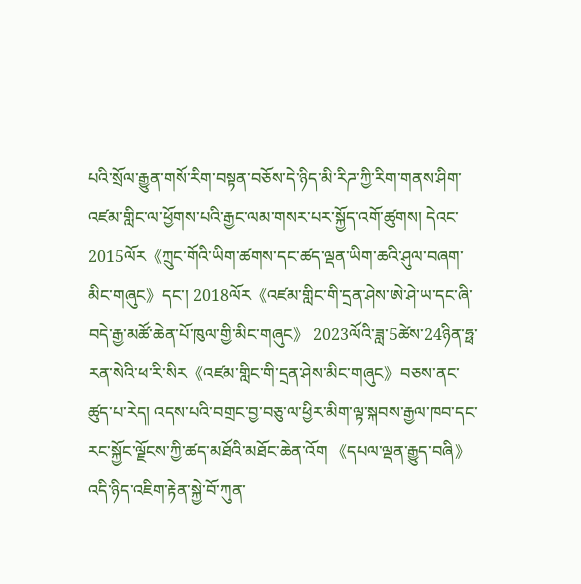པའི་སྲོལ་རྒྱུན་གསོ་རིག་བསྟན་བཅོས་དེ་ཉིད་མི་རིཌ་ཀྱི་རིག་གནས་ཤིག་འཛམ་གླིང་ལ་ཕྱོགས་པའི་རྒྱང་ལམ་གསར་པར་སྐྱོད་འགོ་ཚུགས། དེའང་2015ལོར《ཀྲུང་གོའི་ཡིག་ཚགས་དང་ཚད་ལྡན་ཡིག་ཆའི་ཤུལ་བཞག་མིང་གཞུང》དང་། 2018ལོར《འཛམ་གླིང་གི་དྲན་ཤེས་ཨེ་ཤེ་ཡ་དང་ཞི་བདེ་རྒྱ་མཚོ་ཆེན་པོ་ཁུལ་གྱི་མིང་གཞུང》 2023ལོའི་ཟླ་5ཚེས་24ཉིན་ཧྥ་རན་སེའི་ཕ་རི་སིར《འཛམ་གླིང་གི་དྲན་ཤེས་མིང་གཞུང》བཅས་ནང་ཚུད་པ་རེད། འདས་པའི་བགྲང་བྱ་བཅུ་ལ་ཕྱིར་མིག་ལྟ་སྐབས་རྒྱལ་ཁབ་དང་རང་སྐྱོང་ལྗོངས་ཀྱི་ཚད་མཐོའི་མཐོང་ཆེན་འོག 《དཔལ་ལྡན་རྒྱུད་བཞི》འདི་ཉིད་འཇིག་རྟེན་སྐྱེ་བོ་ཀུན་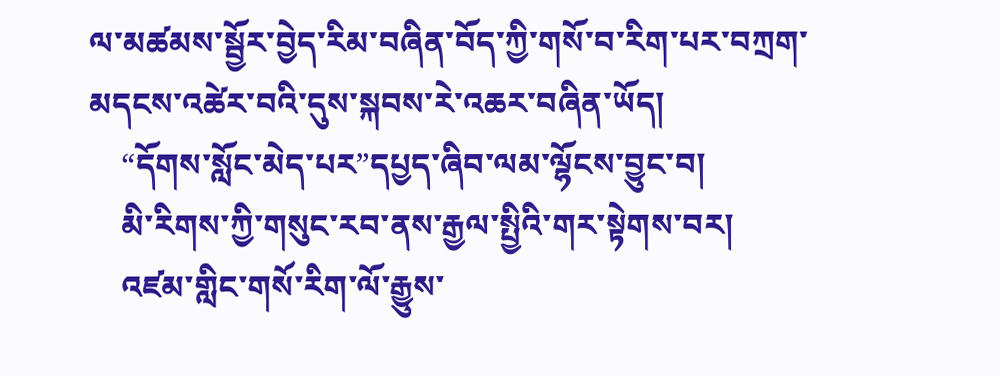ལ་མཚམས་སྦྱོར་བྱེད་རིམ་བཞིན་བོད་ཀྱི་གསོ་བ་རིག་པར་བཀྲག་མདངས་འཚེར་བའི་དུས་སྐབས་རེ་འཆར་བཞིན་ཡོད།
    “དོགས་སློང་མེད་པར”དཔྱད་ཞིབ་ལམ་ལྷོངས་བྱུང་བ།
    མི་རིགས་ཀྱི་གསུང་རབ་ནས་རྒྱལ་སྤྱིའི་གར་སྟེགས་བར།
    འཛམ་གླིང་གསོ་རིག་ལོ་རྒྱུས་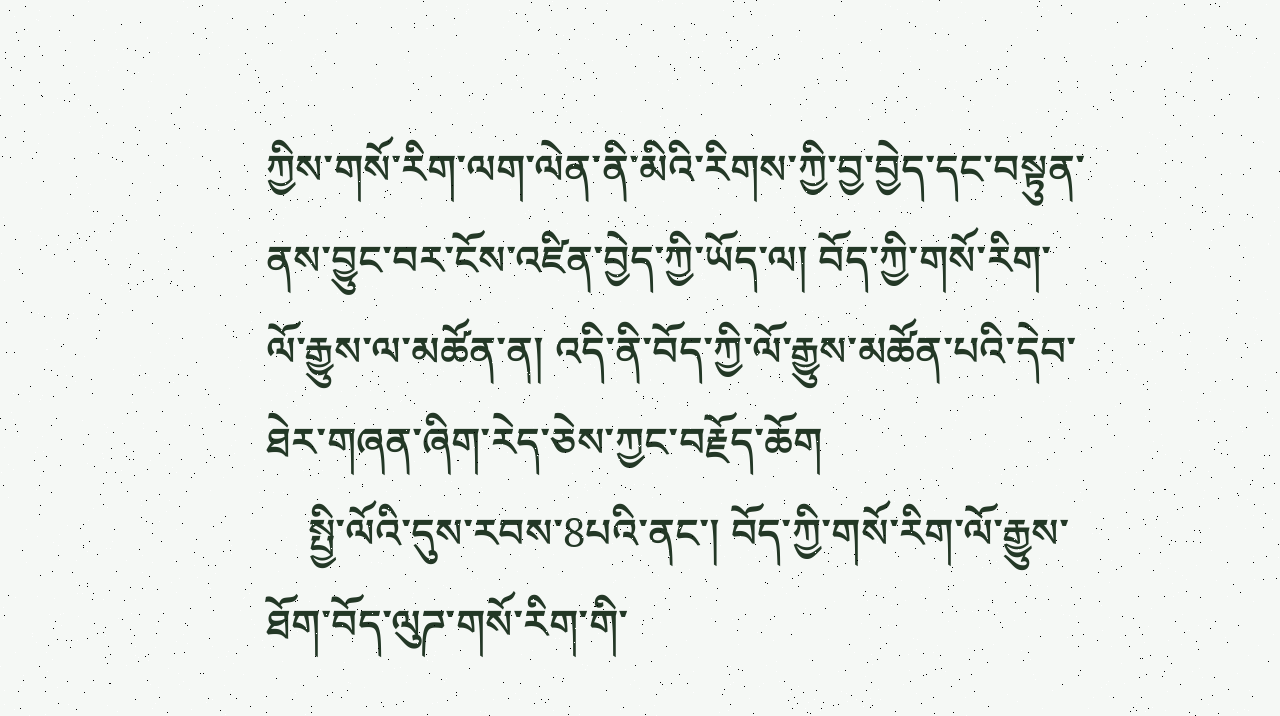ཀྱིས་གསོ་རིག་ལག་ལེན་ནི་མིའི་རིགས་ཀྱི་བྱ་བྱེད་དང་བསྟུན་ནས་བྱུང་བར་ངོས་འཛིན་བྱེད་ཀྱི་ཡོད་ལ། བོད་ཀྱི་གསོ་རིག་ལོ་རྒྱུས་ལ་མཚོན་ན། འདི་ནི་བོད་ཀྱི་ལོ་རྒྱུས་མཚོན་པའི་དེབ་ཐེར་གཞན་ཞིག་རེད་ཅེས་ཀྱང་བརྗོད་ཆོག
    སྤྱི་ལོའི་དུས་རབས་8པའི་ནང་། བོད་ཀྱི་གསོ་རིག་ལོ་རྒྱུས་ཐོག་བོད་ལུཌ་གསོ་རིག་གི་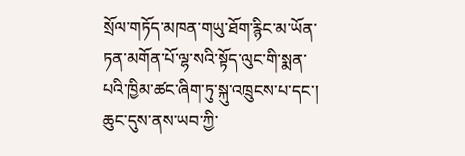སྲོལ་གཏོད་མཁན་གཡུ་ཐོག་རྙིང་མ་ཡོན་ཏན་མགོན་པོ་ལྷ་སའི་སྟོད་ལུང་གི་སྨན་པའི་ཁྱིམ་ཚང་ཞིག་ཏུ་སྐུ་འཁྲུངས་པ་དང་། ཆུང་དུས་ནས་ཡབ་ཀྱི་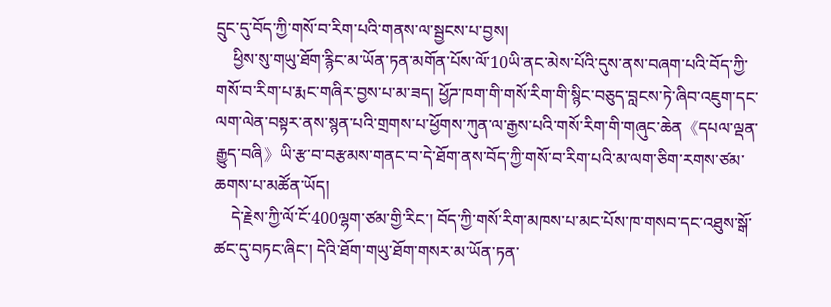དྲུང་དུ་བོད་ཀྱི་གསོ་བ་རིག་པའི་གནས་ལ་སྦྱངས་པ་བྱས།
    ཕྱིས་སུ་གཡུ་ཐོག་རྙིང་མ་ཡོན་ཏན་མགོན་པོས་ལོ་10ཡི་ནང་མེས་པོའི་དུས་ནས་བཞག་པའི་བོད་ཀྱི་གསོ་བ་རིག་པ་རྨང་གཞིར་བྱས་པ་མ་ཟད། ཕྱོཌ་ཁག་གི་གསོ་རིག་གི་སྙིང་བཅུད་བླངས་ཏེ་ཞིབ་འཇུག་དང་ལག་ལེན་བསྟར་ནས་སྙན་པའི་གྲགས་པ་ཕྱོགས་ཀུན་ལ་རྒྱས་པའི་གསོ་རིག་གི་གཞུང་ཆེན《དཔལ་ལྡན་རྒྱུད་བཞི》ཡི་རྩ་བ་བརྩམས་གནང་བ་དེ་ཐོག་ནས་བོད་ཀྱི་གསོ་བ་རིག་པའི་མ་ལག་ཅིག་རགས་ཙམ་ཆགས་པ་མཚོན་ཡོད།
    དེ་རྗེས་ཀྱི་ལོ་ངོ་400ལྷག་ཙམ་གྱི་རིང་། བོད་ཀྱི་གསོ་རིག་མཁས་པ་མང་པོས་ཁ་གསབ་དང་འཐུས་སྒོ་ཚང་དུ་བཏང་ཞིང་། དེའི་ཐོག་གཡུ་ཐོག་གསར་མ་ཡོན་ཏན་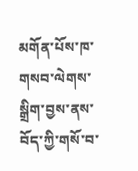མགོན་པོས་ཁ་གསབ་ལེགས་སྒྲིག་བྱས་ནས་བོད་ཀྱི་གསོ་བ་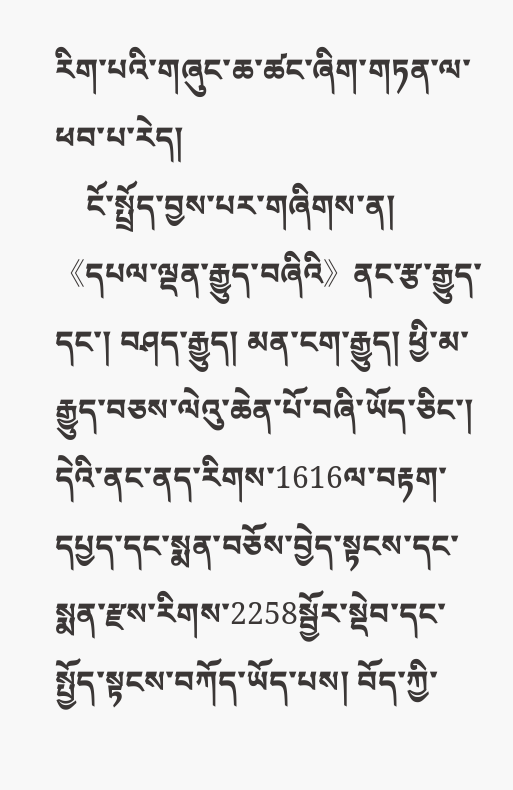རིག་པའི་གཞུང་ཆ་ཚང་ཞིག་གཏན་ལ་ཕབ་པ་རེད།
    ངོ་སྤྲོད་བྱས་པར་གཞིགས་ན། 《དཔལ་ལྡན་རྒྱུད་བཞིའི》ནང་རྩ་རྒྱུད་དང་། བཤད་རྒྱུད། མན་ངག་རྒྱུད། ཕྱི་མ་རྒྱུད་བཅས་ལེའུ་ཆེན་པོ་བཞི་ཡོད་ཅིང་། དེའི་ནང་ནད་རིགས་1616ལ་བརྟག་དཔྱད་དང་སྨན་བཅོས་བྱེད་སྟངས་དང་སྨན་རྫས་རིགས་2258སྦྱོར་སྡེབ་དང་སྤྱོད་སྟངས་བཀོད་ཡོད་པས། བོད་ཀྱི་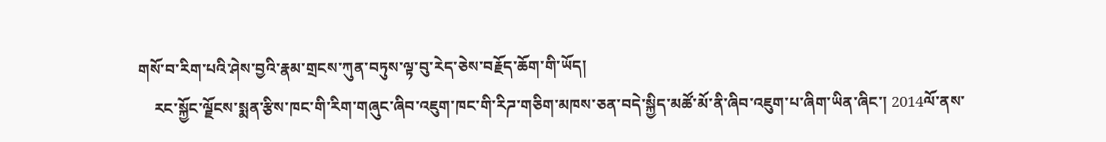གསོ་བ་རིག་པའི་ཤེས་བྱའི་རྣམ་གྲངས་ཀུན་བཏུས་ལྟ་བུ་རེད་ཅེས་བརྗོད་ཆོག་གི་ཡོད།
    རང་སྐྱོང་ལྗོངས་སྨན་རྩིས་ཁང་གི་རིག་གཞུང་ཞིབ་འཇུག་ཁང་གི་རིཌ་གཅིག་མཁས་ཅན་བདེ་སྐྱིད་མཚོ་མོ་ནི་ཞིབ་འཇུག་པ་ཞིག་ཡིན་ཞིང་། 2014ལོ་ནས་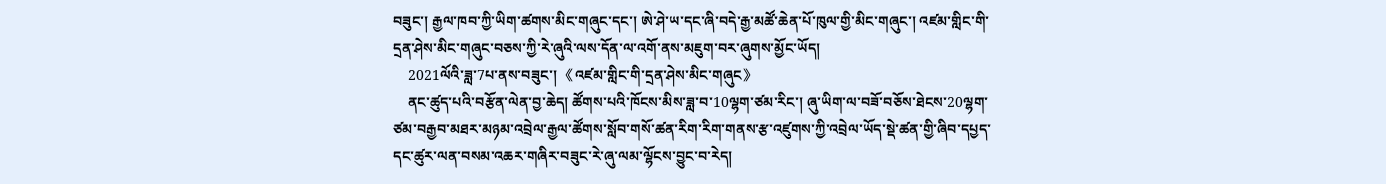བཟུང་། རྒྱལ་ཁབ་ཀྱི་ཡིག་ཚགས་མིང་གཞུང་དང་། ཨེ་ཤེ་ཡ་དང་ཞི་བདེ་རྒྱ་མཚོ་ཆེན་པོ་ཁུལ་གྱི་མིང་གཞུང་། འཛམ་གླིང་གི་དྲན་ཤེས་མིང་གཞུང་བཅས་ཀྱི་རེ་ཞུའི་ལས་དོན་ལ་འགོ་ནས་མཇུག་བར་ཞུགས་མྱོང་ཡོད།
    2021ལོའི་ཟླ་7པ་ནས་བཟུང་། 《འཛམ་གླིང་གི་དྲན་ཤེས་མིང་གཞུང》
    ནང་ཚུད་པའི་བརྩོན་ལེན་བྱ་ཆེད། ཚོགས་པའི་ཁོངས་མིས་ཟླ་བ་10ལྷག་ཙམ་རིང་། ཞུ་ཡིག་ལ་བཟོ་བཅོས་ཐེངས་20ལྷག་ཙམ་བརྒྱབ་མཐར་མཉམ་འབྲེལ་རྒྱལ་ཚོགས་སློབ་གསོ་ཚན་རིག་རིག་གནས་རྩ་འཛུགས་ཀྱི་འབྲེལ་ཡོད་སྡེ་ཚན་གྱི་ཞིབ་དཔྱད་དང་ཚུར་ལན་བསམ་འཆར་གཞིར་བཟུང་རེ་ཞུ་ལམ་ལྷོངས་བྱུང་བ་རེད།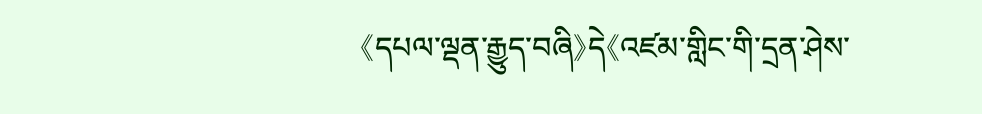《དཔལ་ལྡན་རྒྱུད་བཞི》དེ《འཛམ་གླིང་གི་དྲན་ཤེས་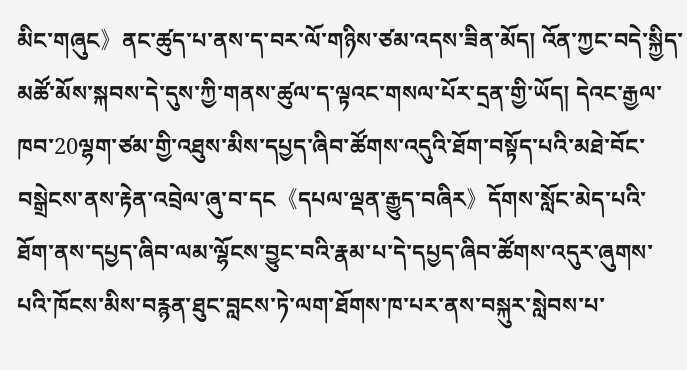མིང་གཞུང》ནང་ཚུད་པ་ནས་ད་བར་ལོ་གཉིས་ཙམ་འདས་ཟིན་མོད། འོན་ཀྱང་བདེ་སྐྱིད་མཚོ་མོས་སྐབས་དེ་དུས་ཀྱི་གནས་ཚུལ་ད་ལྟའང་གསལ་པོར་དྲན་གྱི་ཡོད། དེའང་རྒྱལ་ཁབ་20ལྷག་ཙམ་གྱི་འཐུས་མིས་དཔྱད་ཞིབ་ཚོགས་འདུའི་ཐོག་བསྟོད་པའི་མཐེ་བོང་བསྒྲེངས་ནས་རྟེན་འབྲེལ་ཞུ་བ་དང《དཔལ་ལྡན་རྒྱུད་བཞིར》དོགས་སློང་མེད་པའི་ཐོག་ནས་དཔྱད་ཞིབ་ལམ་ལྷོངས་བྱུང་བའི་རྣམ་པ་དེ་དཔྱད་ཞིབ་ཚོགས་འདུར་ཞུགས་པའི་ཁོངས་མིས་བརྙན་ཐུང་བླངས་ཏེ་ལག་ཐོགས་ཁ་པར་ནས་བསྐུར་སླེབས་པ་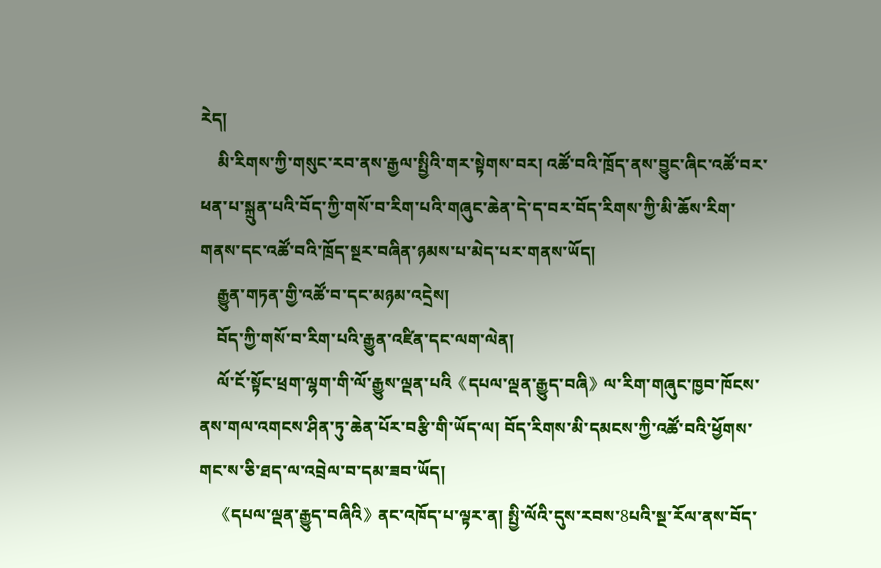རེད།
    མི་རིགས་ཀྱི་གསུང་རབ་ནས་རྒྱལ་སྤྱིའི་གར་སྟེགས་བར། འཚོ་བའི་ཁྲོད་ནས་བྱུང་ཞིང་འཚོ་བར་ཕན་པ་སྐྲུན་པའི་བོད་ཀྱི་གསོ་བ་རིག་པའི་གཞུང་ཆེན་དེ་ད་བར་བོད་རིགས་ཀྱི་མི་ཆོས་རིག་གནས་དང་འཚོ་བའི་ཁྲོད་སྔར་བཞིན་ཉམས་པ་མེད་པར་གནས་ཡོད།
    རྒྱུན་གཏན་གྱི་འཚོ་བ་དང་མཉམ་འདྲེས།
    བོད་ཀྱི་གསོ་བ་རིག་པའི་རྒྱུན་འཛིན་དང་ལག་ལེན།
    ལོ་ངོ་སྟོང་ཕྲག་ལྷག་གི་ལོ་རྒྱུས་ལྡན་པའི《དཔལ་ལྡན་རྒྱུད་བཞི》ལ་རིག་གཞུང་ཁྱབ་ཁོངས་ནས་གལ་འགངས་ཤིན་ཏུ་ཆེན་པོར་བརྩི་གི་ཡོད་ལ། བོད་རིགས་མི་དམངས་ཀྱི་འཚོ་བའི་ཕྱོགས་གང་ས་ཅི་ཐད་ལ་འབྲེལ་བ་དམ་ཟབ་ཡོད།
    《དཔལ་ལྡན་རྒྱུད་བཞིའི》ནང་འཁོད་པ་ལྟར་ན། སྤྱི་ལོའི་དུས་རབས་8པའི་སྔ་རོལ་ནས་བོད་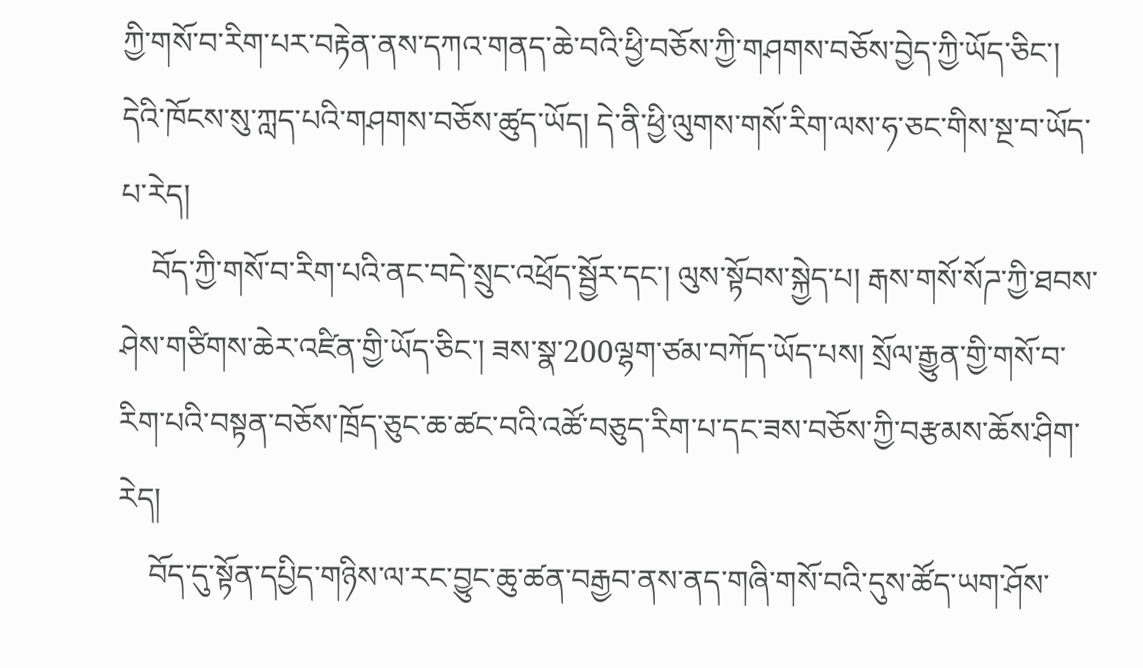ཀྱི་གསོ་བ་རིག་པར་བརྟེན་ནས་དཀའ་གནད་ཆེ་བའི་ཕྱི་བཅོས་ཀྱི་གཤགས་བཅོས་བྱེད་ཀྱི་ཡོད་ཅིང་། དེའི་ཁོངས་སུ་ཀླད་པའི་གཤགས་བཅོས་ཚུད་ཡོད། དེ་ནི་ཕྱི་ལུགས་གསོ་རིག་ལས་ཧ་ཅང་གིས་སྔ་བ་ཡོད་པ་རེད།
    བོད་ཀྱི་གསོ་བ་རིག་པའི་ནང་བདེ་སྲུང་འཕྲོད་སྦྱོར་དང་། ལུས་སྟོབས་སྐྱེད་པ། རྒས་གསོ་སོཌ་ཀྱི་ཐབས་ཤེས་གཙིགས་ཆེར་འཛིན་གྱི་ཡོད་ཅིང་། ཟས་སྣ་200ལྷག་ཙམ་བཀོད་ཡོད་པས། སྲོལ་རྒྱུན་གྱི་གསོ་བ་རིག་པའི་བསྟན་བཅོས་ཁྲོད་ཅུང་ཆ་ཚང་བའི་འཚོ་བཅུད་རིག་པ་དང་ཟས་བཅོས་ཀྱི་བརྩམས་ཆོས་ཤིག་རེད།
    བོད་དུ་སྟོན་དཔྱིད་གཉིས་ལ་རང་བྱུང་ཆུ་ཚན་བརྒྱབ་ནས་ནད་གཞི་གསོ་བའི་དུས་ཚོད་ཡག་ཤོས་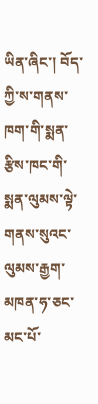ཡིན་ཞིང་། བོད་ཀྱི་ས་གནས་ཁག་གི་སྨན་རྩིས་ཁང་གི་སྨན་ལུམས་ལྟེ་གནས་སུའང་ལུམས་རྒྱག་མཁན་ཧ་ཅང་མང་པོ་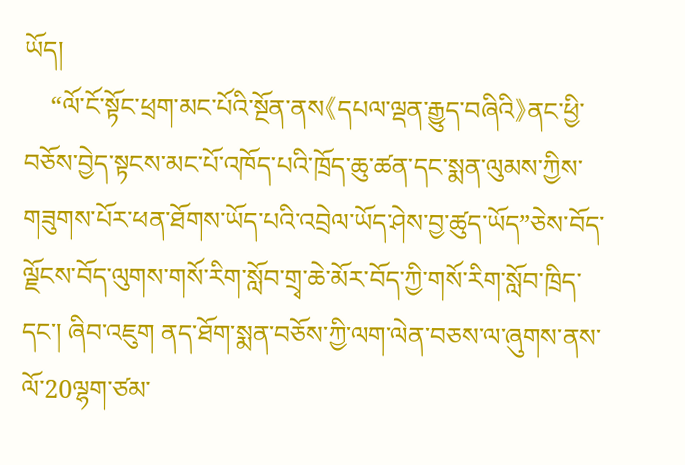ཡོད།
    “ལོ་ངོ་སྟོང་ཕྲག་མང་པོའི་སྔོན་ནས《དཔལ་ལྡན་རྒྱུད་བཞིའི》ནང་ཕྱི་བཅོས་བྱེད་སྟངས་མང་པོ་འཁོད་པའི་ཁྲོད་ཆུ་ཚན་དང་སྨན་ལུམས་ཀྱིས་གཟུགས་པོར་ཕན་ཐོགས་ཡོད་པའི་འབྲེལ་ཡོད་ཤེས་བྱ་ཚུད་ཡོད”ཅེས་བོད་ལྗོངས་བོད་ལུགས་གསོ་རིག་སློབ་གྲྭ་ཆེ་མོར་བོད་ཀྱི་གསོ་རིག་སློབ་ཁྲིད་དང་། ཞིབ་འཇུག ནད་ཐོག་སྨན་བཅོས་ཀྱི་ལག་ལེན་བཅས་ལ་ཞུགས་ནས་ལོ་20ལྷག་ཙམ་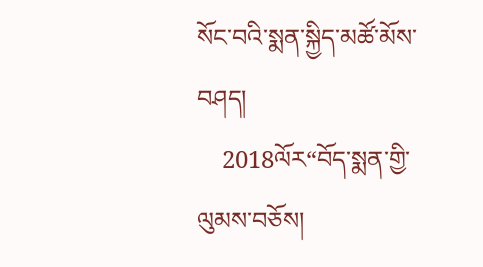སོང་བའི་སྨན་སྐྱིད་མཚོ་མོས་བཤད།
    2018ལོར“བོད་སྨན་གྱི་ལུམས་བཅོས།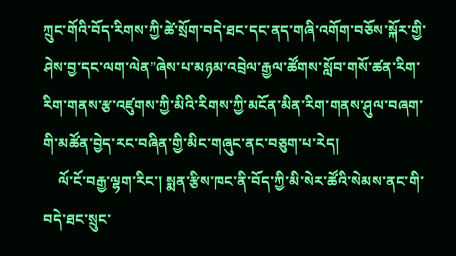ཀྲུང་གོའི་བོད་རིགས་ཀྱི་ཚེ་སྲོག་བདེ་ཐང་དང་ནད་གཞི་འགོག་བཅོས་སྐོར་གྱི་ཤེས་བྱ་དང་ལག་ལེན”ཞེས་པ་མཉམ་འབྲེལ་རྒྱལ་ཚོགས་སློབ་གསོ་ཚན་རིག་རིག་གནས་རྩ་འཛུགས་ཀྱི་མིའི་རིགས་ཀྱི་མངོན་མིན་རིག་གནས་ཤུལ་བཞག་གི་མཚོན་བྱེད་རང་བཞིན་གྱི་མིང་གཞུང་ནང་བཅུག་པ་རེད།
    ལོ་ངོ་བརྒྱ་ལྷག་རིང་། སྨན་རྩིས་ཁང་ནི་བོད་ཀྱི་མི་སེར་ཚོའི་སེམས་ནང་གི་བདེ་ཐང་སྲུང་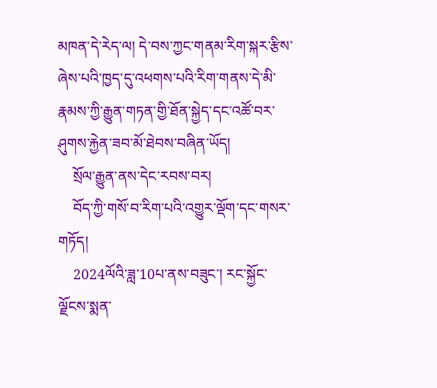མཁན་དེ་རེད་ལ། དེ་བས་ཀྱང་གནམ་རིག་སྐར་རྩིས་ཞེས་པའི་ཁྱད་དུ་འཕགས་པའི་རིག་གནས་དེ་མི་རྣམས་ཀྱི་རྒྱུན་གཏན་གྱི་ཐོན་སྐྱེད་དང་འཚོ་བར་ཤུགས་རྐྱེན་ཟབ་མོ་ཐེབས་བཞིན་ཡོད།
    སྲོལ་རྒྱུན་ནས་དེང་རབས་བར།
    བོད་ཀྱི་གསོ་བ་རིག་པའི་འགྱུར་ལྡོག་དང་གསར་གཏོད།
    2024ལོའི་ཟླ་10པ་ནས་བཟུང་། རང་སྐྱོང་ལྗོངས་སྨན་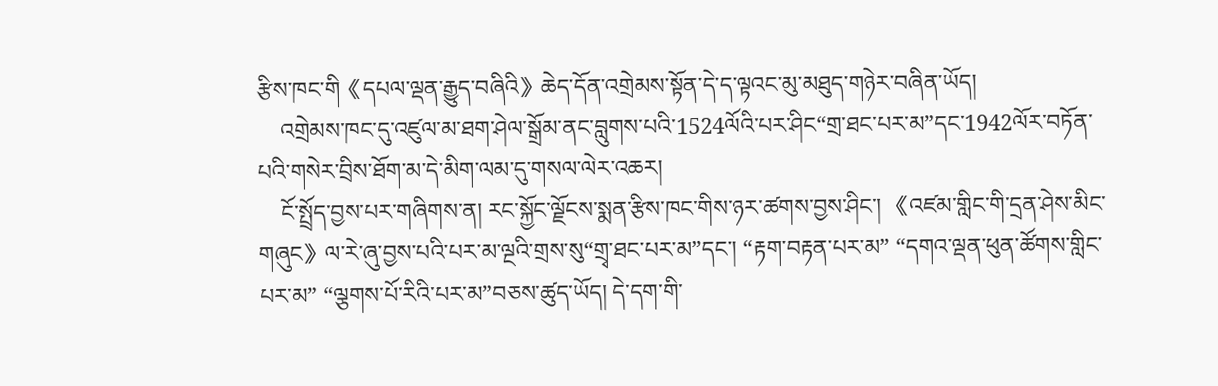རྩིས་ཁང་གི《དཔལ་ལྡན་རྒྱུད་བཞིའི》ཆེད་དོན་འགྲེམས་སྟོན་དེ་ད་ལྟའང་མུ་མཐུད་གཉེར་བཞིན་ཡོད།
    འགྲེམས་ཁང་དུ་འཛུལ་མ་ཐག་ཤེལ་སྒྲོམ་ནང་བླུགས་པའི་1524ལོའི་པར་ཤིང“གྲ་ཐང་པར་མ”དང་1942ལོར་བཏོན་པའི་གསེར་བྲིས་ཐོག་མ་དེ་མིག་ལམ་དུ་གསལ་ལེར་འཆར།
    ངོ་སྤྲོད་བྱས་པར་གཞིགས་ན། རང་སྐྱོང་ལྗོངས་སྨན་རྩིས་ཁང་གིས་ཉར་ཚགས་བྱས་ཤིང་། 《འཛམ་གླིང་གི་དྲན་ཤེས་མིང་གཞུང》ལ་རེ་ཞུ་བྱས་པའི་པར་མ་ལྔའི་གྲས་སུ“གྲྭ་ཐང་པར་མ”དང་། “རྟག་བརྟན་པར་མ” “དགའ་ལྡན་ཕུན་ཚོགས་གླིང་པར་མ” “ལྕགས་པོ་རིའི་པར་མ”བཅས་ཚུད་ཡོད། དེ་དག་གི་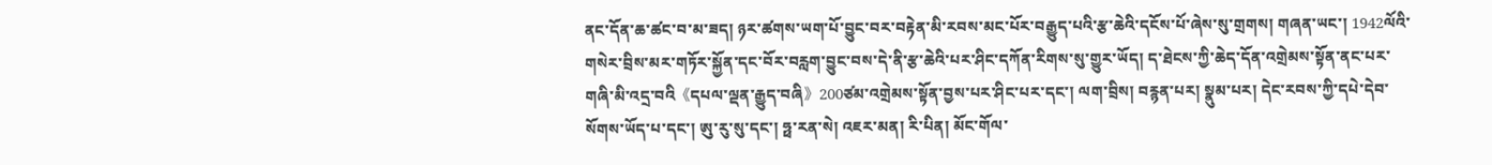ནང་དོན་ཆ་ཚང་བ་མ་ཟད། ཉར་ཚགས་ཡག་པོ་བྱུང་བར་བརྟེན་མི་རབས་མང་པོར་བརྒྱུད་པའི་རྩ་ཆེའི་དངོས་པོ་ཞེས་སུ་གྲགས། གཞན་ཡང་། 1942ལོའི་གསེར་བྲིས་མར་གཏོར་སྐྱོན་དང་བོར་བརླག་བྱུང་བས་དེ་ནི་རྩ་ཆེའི་པར་ཤིང་དཀོན་རིགས་སུ་གྱུར་ཡོད། ད་ཐེངས་ཀྱི་ཆེད་དོན་འགྲེམས་སྟོན་ནང་པར་གཞི་མི་འདྲ་བའི《དཔལ་ལྡན་རྒྱུད་བཞི》200ཙམ་འགྲེམས་སྟོན་བྱས་པར་ཤིང་པར་དང་། ལག་བྲིས། བརྙན་པར། སྣུམ་པར། དེང་རབས་ཀྱི་དཔེ་དེབ་སོགས་ཡོད་པ་དང་། ཨུ་རུ་སུ་དང་། ཧྥ་རན་སེ། འཇར་མན། རི་པིན། མོང་གོལ་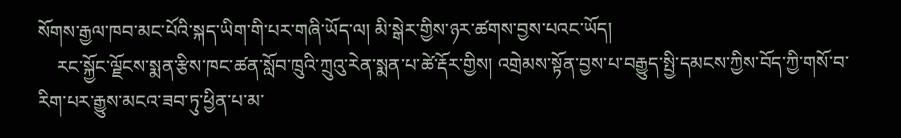སོགས་རྒྱལ་ཁབ་མང་པོའི་སྐད་ཡིག་གི་པར་གཞི་ཡོད་ལ། མི་སྒེར་གྱིས་ཉར་ཚགས་བྱས་པའང་ཡོད།
    རང་སྐྱོང་ལྗོངས་སྨན་རྩིས་ཁང་ཚན་སློབ་ཁྲུའི་ཀྲུའུ་རེན་སྨན་པ་ཚེ་རྡོར་གྱིས། འགྲེམས་སྟོན་བྱས་པ་བརྒྱུད་སྤྱི་དམངས་ཀྱིས་བོད་ཀྱི་གསོ་བ་རིག་པར་རྒྱུས་མངའ་ཟབ་ཏུ་ཕྱིན་པ་མ་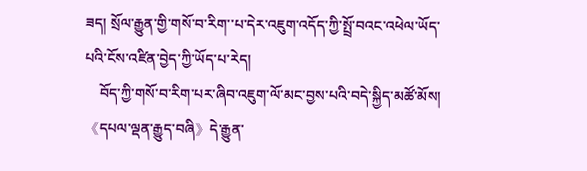ཟད། སྲོལ་རྒྱུན་གྱི་གསོ་བ་རིག་་པ་དེར་འཇུག་འདོད་ཀྱི་སྤྲོ་བའང་འཕེལ་ཡོད་པའི་ངོས་འཛིན་བྱེད་ཀྱི་ཡོད་པ་རེད།
    བོད་ཀྱི་གསོ་བ་རིག་པར་ཞིབ་འཇུག་ལོ་མང་བྱས་པའི་བདེ་སྐྱིད་མཚོ་མོས། 《དཔལ་ལྡན་རྒྱུད་བཞི》དེ་རྒྱུན་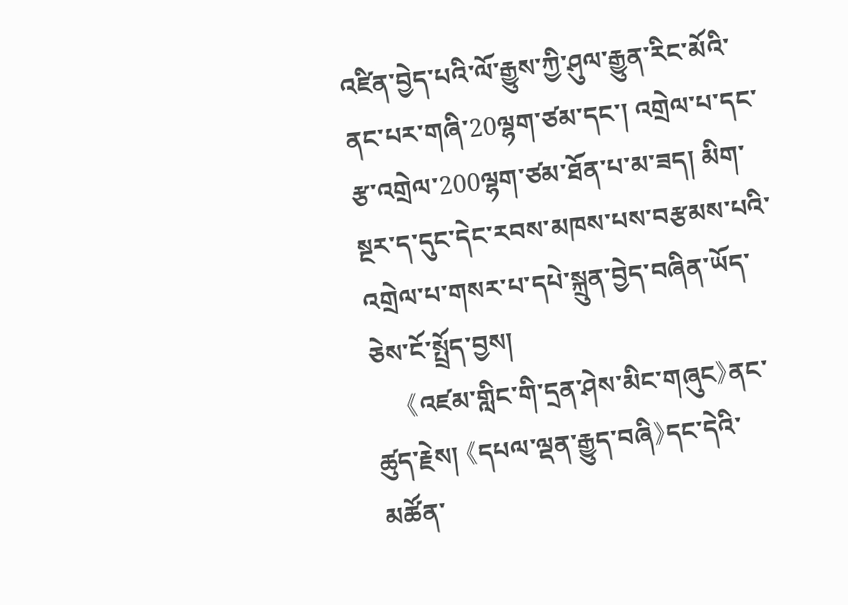འཛིན་བྱེད་པའི་ལོ་རྒྱུས་ཀྱི་ཤུལ་རྒྱུན་རིང་མོའི་ནང་པར་གཞི་20ལྷག་ཙམ་དང་། འགྲེལ་པ་དང་རྩ་འགྲེལ་200ལྷག་ཙམ་ཐོན་པ་མ་ཟད། མིག་སྔར་ད་དུང་དེང་རབས་མཁས་པས་བརྩམས་པའི་འགྲེལ་པ་གསར་པ་དཔེ་སྐྲུན་བྱེད་བཞིན་ཡོད་ཅེས་ངོ་སྤྲོད་བྱས།
    《འཛམ་གླིང་གི་དྲན་ཤེས་མིང་གཞུང》ནང་ཚུད་རྗེས། 《དཔལ་ལྡན་རྒྱུད་བཞི》དང་དེའི་མཚོན་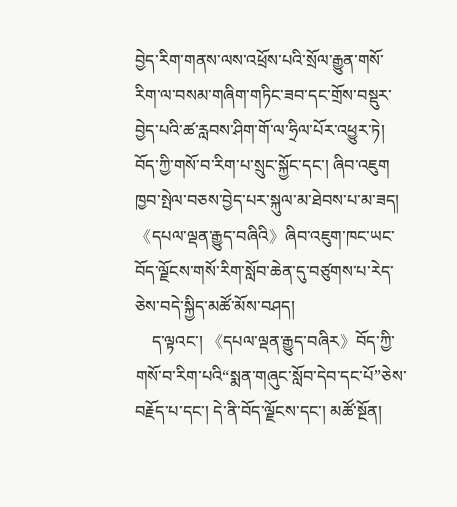བྱེད་རིག་གནས་ལས་འཕྲོས་པའི་སྲོལ་རྒྱུན་གསོ་རིག་ལ་བསམ་གཞིག་གཏིང་ཟབ་དང་གྲོས་བསྡུར་བྱེད་པའི་ཚ་རླབས་ཤིག་གོ་ལ་ཧྲིལ་པོར་འཕྱུར་ཏེ། བོད་ཀྱི་གསོ་བ་རིག་པ་སྲུང་སྐྱོང་དང་། ཞིབ་འཇུག ཁྱབ་སྤེལ་བཅས་བྱེད་པར་སྐུལ་མ་ཐེབས་པ་མ་ཟད། 《དཔལ་ལྡན་རྒྱུད་བཞིའི》ཞིབ་འཇུག་ཁང་ཡང་བོད་ལྗོངས་གསོ་རིག་སློབ་ཆེན་དུ་བཙུགས་པ་རེད་ཅེས་བདེ་སྐྱིད་མཚོ་མོས་བཤད།
    ད་ལྟའང་། 《དཔལ་ལྡན་རྒྱུད་བཞིར》བོད་ཀྱི་གསོ་བ་རིག་པའི“སྨན་གཞུང་སློབ་དེབ་དང་པོ”ཅེས་བརྗོད་པ་དང་། དེ་ནི་བོད་ལྗོངས་དང་། མཚོ་སྔོན།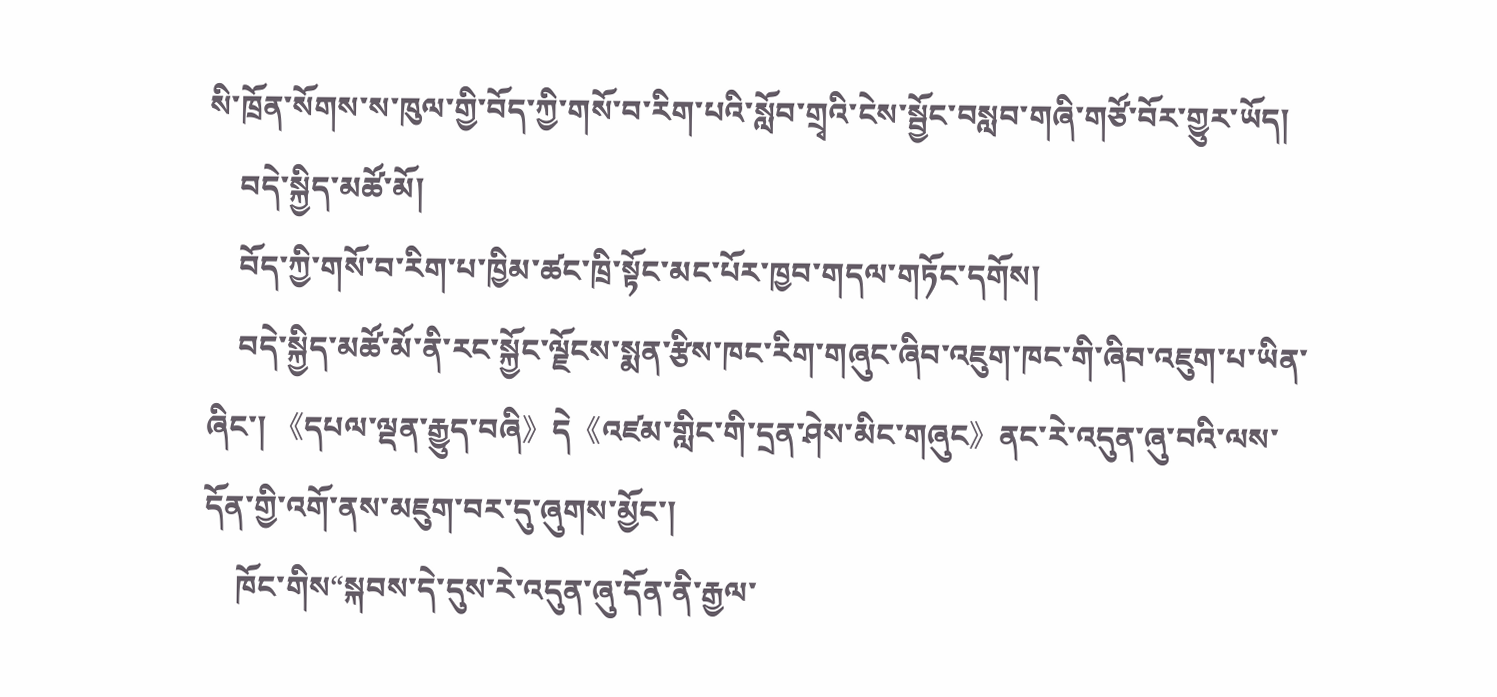སི་ཁྲོན་སོགས་ས་ཁུལ་གྱི་བོད་ཀྱི་གསོ་བ་རིག་པའི་སློབ་གྲྭའི་ངེས་སྦྱོང་བསླབ་གཞི་གཙོ་བོར་གྱུར་ཡོད།
    བདེ་སྐྱིད་མཚོ་མོ།
    བོད་ཀྱི་གསོ་བ་རིག་པ་ཁྱིམ་ཚང་ཁྲི་སྟོང་མང་པོར་ཁྱབ་གདལ་གཏོང་དགོས།
    བདེ་སྐྱིད་མཚོ་མོ་ནི་རང་སྐྱོང་ལྗོངས་སྨན་རྩིས་ཁང་རིག་གཞུང་ཞིབ་འཇུག་ཁང་གི་ཞིབ་འཇུག་པ་ཡིན་ཞིང་། 《དཔལ་ལྡན་རྒྱུད་བཞི》དེ《འཛམ་གླིང་གི་དྲན་ཤེས་མིང་གཞུང》ནང་རེ་འདུན་ཞུ་བའི་ལས་དོན་གྱི་འགོ་ནས་མཇུག་བར་དུ་ཞུགས་མྱོང་།
    ཁོང་གིས“སྐབས་དེ་དུས་རེ་འདུན་ཞུ་དོན་ནི་རྒྱལ་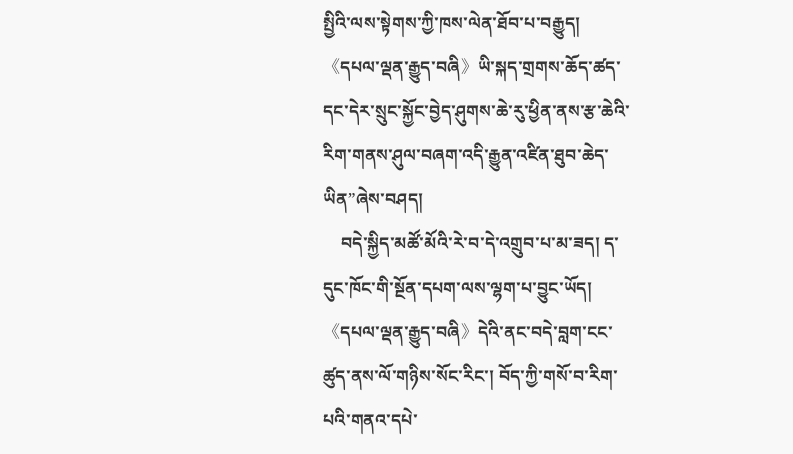སྤྱིའི་ལས་སྟེགས་ཀྱི་ཁས་ལེན་ཐོབ་པ་བརྒྱུད། 《དཔལ་ལྡན་རྒྱུད་བཞི》ཡི་སྐད་གྲགས་ཆོད་ཚད་དང་དེར་སྲུང་སྐྱོང་བྱེད་ཤུགས་ཆེ་རུ་ཕྱིན་ནས་རྩ་ཆེའི་རིག་གནས་ཤུལ་བཞག་འདི་རྒྱུན་འཛིན་ཐུབ་ཆེད་ཡིན”ཞེས་བཤད།
    བདེ་སྐྱིད་མཚོ་མོའི་རེ་བ་དེ་འགྲུབ་པ་མ་ཟད། ད་དུང་ཁོང་གི་སྔོན་དཔག་ལས་ལྷག་པ་བྱུང་ཡོད། 《དཔལ་ལྡན་རྒྱུད་བཞི》དེའི་ནང་བདེ་བླག་ངང་ཚུད་ནས་ལོ་གཉིས་སོང་རིང་། བོད་ཀྱི་གསོ་བ་རིག་པའི་གནའ་དཔེ་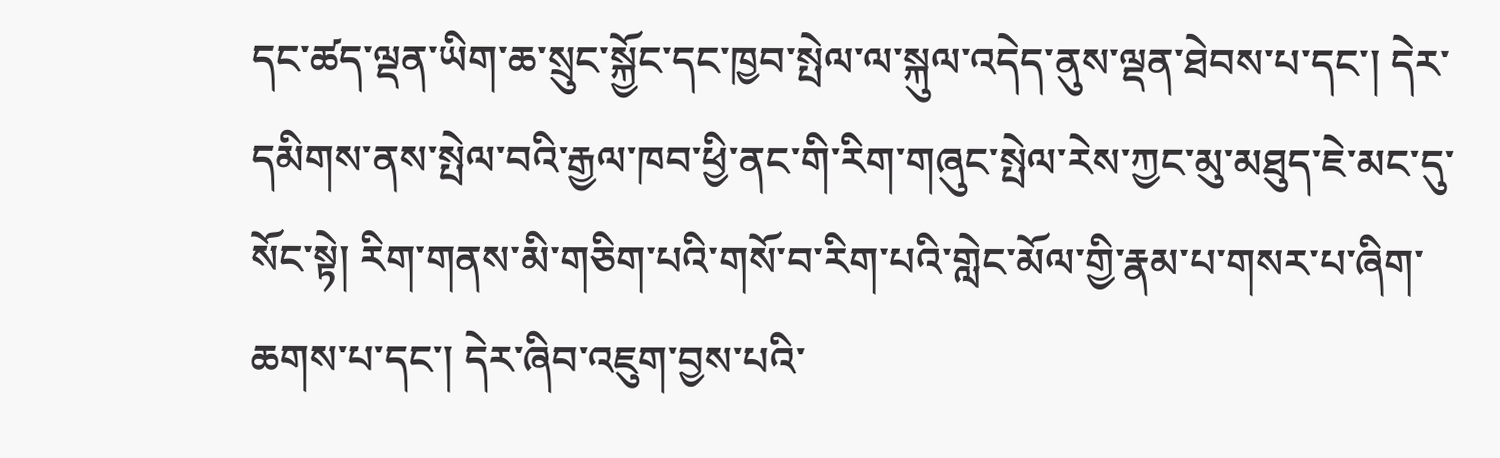དང་ཚད་ལྡན་ཡིག་ཆ་སྲུང་སྐྱོང་དང་ཁྱབ་སྤེལ་ལ་སྐུལ་འདེད་ནུས་ལྡན་ཐེབས་པ་དང་། དེར་དམིགས་ནས་སྤེལ་བའི་རྒྱལ་ཁབ་ཕྱི་ནང་གི་རིག་གཞུང་སྤེལ་རེས་ཀྱང་མུ་མཐུད་ཇེ་མང་དུ་སོང་སྟེ། རིག་གནས་མི་གཅིག་པའི་གསོ་བ་རིག་པའི་གླེང་མོལ་གྱི་རྣམ་པ་གསར་པ་ཞིག་ཆགས་པ་དང་། དེར་ཞིབ་འཇུག་བྱས་པའི་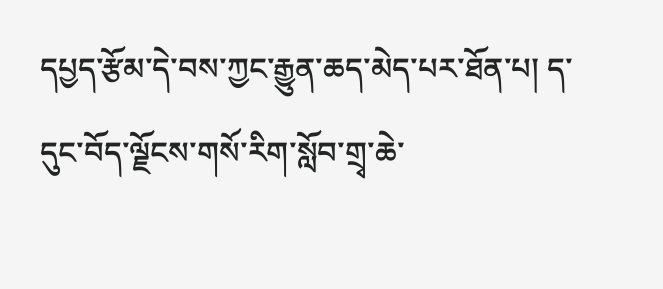དཔྱད་རྩོམ་དེ་བས་ཀྱང་རྒྱུན་ཆད་མེད་པར་ཐོན་པ། ད་དུང་བོད་ལྗོངས་གསོ་རིག་སློབ་གྲྭ་ཆེ་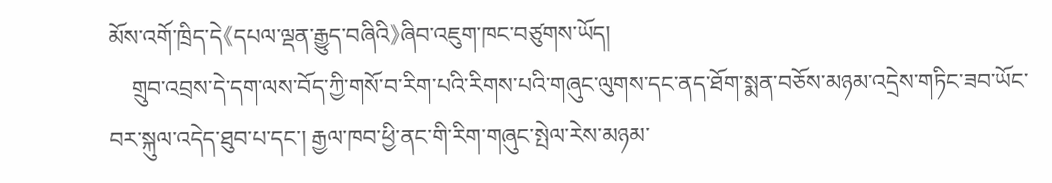མོས་འགོ་ཁྲིད་དེ《དཔལ་ལྡན་རྒྱུད་བཞིའི》ཞིབ་འཇུག་ཁང་བཙུགས་ཡོད།
    གྲུབ་འབྲས་དེ་དག་ལས་བོད་ཀྱི་གསོ་བ་རིག་པའི་རིགས་པའི་གཞུང་ལུགས་དང་ནད་ཐོག་སྨན་བཅོས་མཉམ་འདྲེས་གཏིང་ཟབ་ཡོང་བར་སྐུལ་འདེད་ཐུབ་པ་དང་། རྒྱལ་ཁབ་ཕྱི་ནང་གི་རིག་གཞུང་སྤེལ་རེས་མཉམ་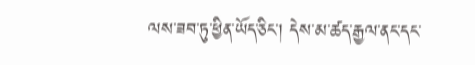ལས་ཟབ་ཏུ་ཕྱིན་ཡོད་ཅིང་། དེས་མ་ཚད་རྒྱལ་ནང་དང་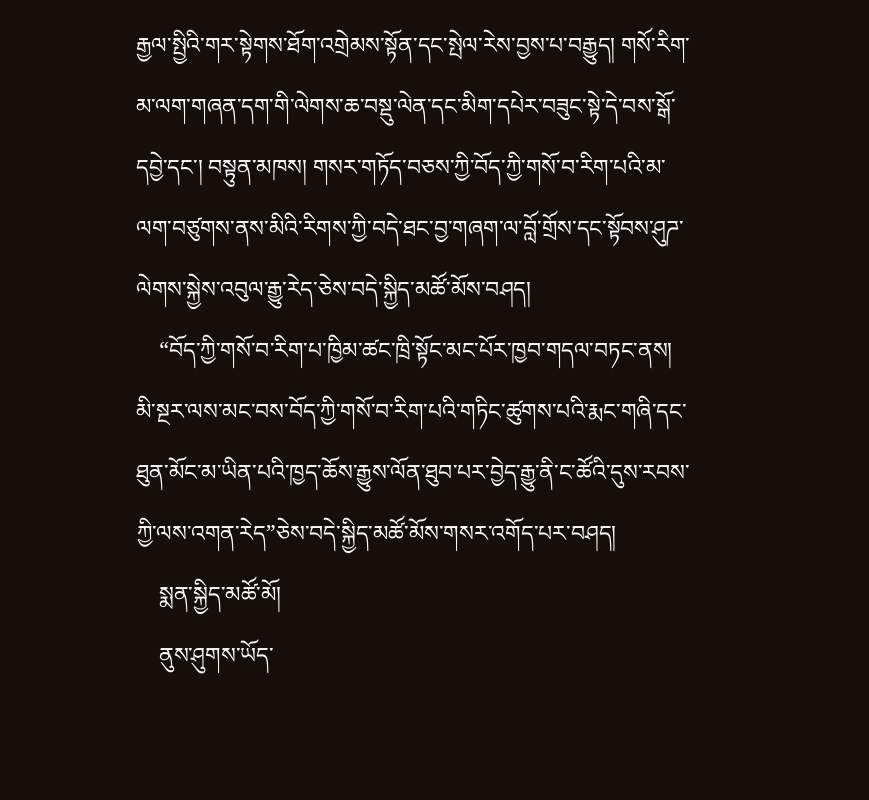རྒྱལ་སྤྱིའི་གར་སྟེགས་ཐོག་འགྲེམས་སྟོན་དང་སྤེལ་རེས་བྱས་པ་བརྒྱུད། གསོ་རིག་མ་ལག་གཞན་དག་གི་ལེགས་ཆ་བསྡུ་ལེན་དང་མིག་དཔེར་བཟུང་སྟེ་དེ་བས་སྒོ་དབྱེ་དང་། བསྟུན་མཁས། གསར་གཏོད་བཅས་ཀྱི་བོད་ཀྱི་གསོ་བ་རིག་པའི་མ་ལག་བཙུགས་ནས་མིའི་རིགས་ཀྱི་བདེ་ཐང་བྱ་གཞག་ལ་བློ་གྲོས་དང་སྟོབས་ཤུཌ་ལེགས་སྐྱེས་འབུལ་རྒྱུ་རེད་ཅེས་བདེ་སྐྱིད་མཚོ་མོས་བཤད།
    “བོད་ཀྱི་གསོ་བ་རིག་པ་ཁྱིམ་ཚང་ཁྲི་སྟོང་མང་པོར་ཁྱབ་གདལ་བཏང་ནས། མི་སྔར་ལས་མང་བས་བོད་ཀྱི་གསོ་བ་རིག་པའི་གཏིང་ཚུགས་པའི་རྨང་གཞི་དང་ཐུན་མོང་མ་ཡིན་པའི་ཁྱད་ཆོས་རྒྱུས་ལོན་ཐུབ་པར་བྱེད་རྒྱུ་ནི་ང་ཚོའི་དུས་རབས་ཀྱི་ལས་འགན་རེད”ཅེས་བདེ་སྐྱིད་མཚོ་མོས་གསར་འགོད་པར་བཤད།
    སྨན་སྐྱིད་མཚོ་མོ།
    ནུས་ཤུགས་ཡོད་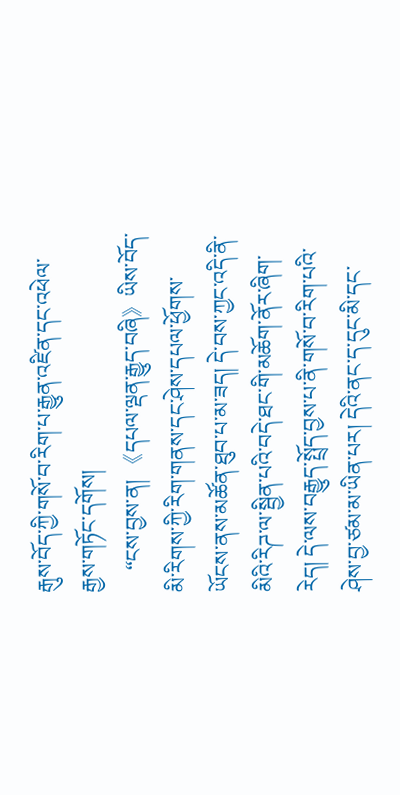རྒུས་བོད་ཀྱི་གསོ་བ་རིག་པ་རྒྱུན་འཛིན་དང་འཕེལ་རྒྱས་གཏོང་དགོས།
    “ངས་བྱས་ན། 《དཔལ་ལྡན་རྒྱུད་བཞི》ཡིས་བོད་མི་རིགས་ཀྱི་རིག་གནས་དང་ཤེས་དཔལ་ཕྱོགས་ཡོངས་ནས་མཚོན་ཐུབ་པ་མ་ཟད། དེ་བས་ཀྱང་འདི་ནི་མིའི་རིཌ་ལ་སྦྱིན་པའི་བདེ་ཐང་གི་མཆོག་ནོར་ཞིག་རེད། དེ་ལས་བརྒྱུད་སྤྲོད་བྱས་པ་ནི་གསོ་བ་རིག་པའི་ཤེས་བྱ་ཙམ་མ་ཡིན་པར། དེའི་ནང་ད་དུང་མི་དང་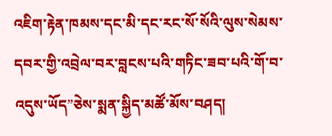འཇིག་རྟེན་ཁམས་དང་མི་དང་རང་སོ་སོའི་ལུས་སེམས་དབར་གྱི་འབྲེལ་བར་བླངས་པའི་གཏིང་ཟབ་པའི་གོ་བ་འདུས་ཡོད”ཅེས་སྨན་སྐྱིད་མཚོ་མོས་བཤད།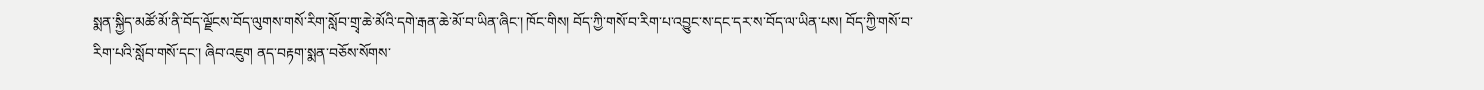སྨན་སྐྱིད་མཚོ་མོ་ནི་བོད་ལྗོངས་བོད་ལུགས་གསོ་རིག་སློབ་གྲྭ་ཆེ་མོའི་དགེ་རྒན་ཆེ་མོ་བ་ཡིན་ཞིང་། ཁོང་གིས། བོད་ཀྱི་གསོ་བ་རིག་པ་འབྱུང་ས་དང་དར་ས་བོད་ལ་ཡིན་པས། བོད་ཀྱི་གསོ་བ་རིག་པའི་སློབ་གསོ་དང་། ཞིབ་འཇུག ནད་བརྟག་སྨན་བཅོས་སོགས་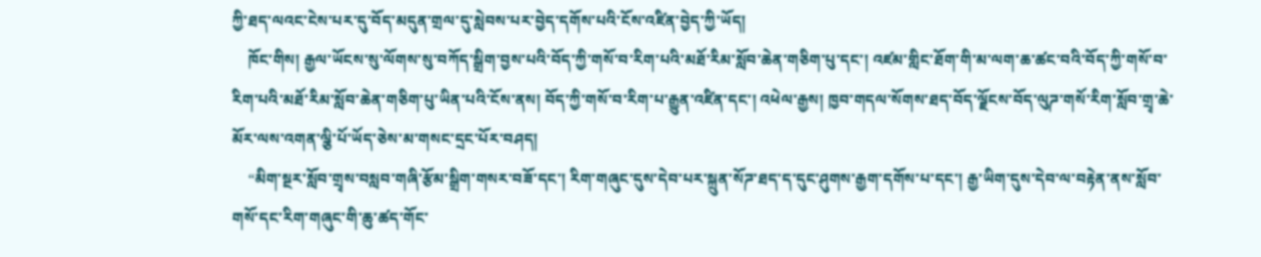ཀྱི་ཐད་ལའང་ངེས་པར་དུ་བོད་མདུན་གྲལ་དུ་སླེབས་པར་བྱེད་དགོས་པའི་ངོས་འཛིན་བྱེད་ཀྱི་ཡོད།
    ཁོང་གིས། རྒྱལ་ཡོངས་སུ་ལོགས་སུ་བཀོད་སྒྲིག་བྱས་པའི་བོད་ཀྱི་གསོ་བ་རིག་པའི་མཐོ་རིམ་སློབ་ཆེན་གཅིག་པུ་དང་། འཛམ་གླིང་ཐོག་གི་མ་ལག་ཆ་ཚང་བའི་བོད་ཀྱི་གསོ་བ་རིག་པའི་མཐོ་རིམ་སློབ་ཆེན་གཅིག་པུ་ཡིན་པའི་ངོས་ནས། བོད་ཀྱི་གསོ་བ་རིག་པ་རྒྱུན་འཛིན་དང་། འཕེལ་རྒྱས། ཁྱབ་གདལ་སོགས་ཐད་བོད་ལྗོངས་བོད་ལུཌ་གསོ་རིག་སློབ་གྲྭ་ཆེ་མོར་ལས་འགན་ལྕི་པོ་ཡོད་ཅེས་མ་གསང་དྲང་པོར་བཤད།
    “མིག་སྔར་སློབ་གྲྭས་བསླབ་གཞི་རྩོམ་སྒྲིག་གསར་བཟོ་དང་། རིག་གཞུང་དུས་དེབ་པར་སྐྲུན་སོཌ་ཐད་ད་དུང་ཤུགས་རྒྱག་དགོས་པ་དང་། རྒྱ་ཡིག་དུས་དེབ་ལ་བརྟེན་ནས་སློབ་གསོ་དང་རིག་གཞུང་གི་ཆུ་ཚད་གོང་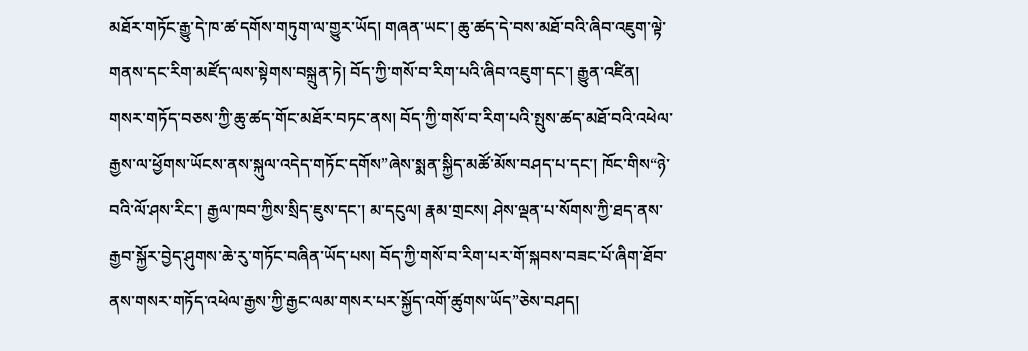མཐོར་གཏོང་རྒྱུ་དེ་ཁ་ཚ་དགོས་གཏུག་ལ་གྱུར་ཡོད། གཞན་ཡང་། ཆུ་ཚད་དེ་བས་མཐོ་བའི་ཞིབ་འཇུག་ལྟེ་གནས་དང་རིག་མཛོད་ལས་སྟེགས་བསྐྲུན་ཏེ། བོད་ཀྱི་གསོ་བ་རིག་པའི་ཞིབ་འཇུག་དང་། རྒྱུན་འཛིན། གསར་གཏོད་བཅས་ཀྱི་ཆུ་ཚད་གོང་མཐོར་བཏང་ནས། བོད་ཀྱི་གསོ་བ་རིག་པའི་སྤུས་ཚད་མཐོ་བའི་འཕེལ་རྒྱས་ལ་ཕྱོགས་ཡོངས་ནས་སྐུལ་འདེད་གཏོང་དགོས”ཞེས་སྨན་སྐྱིད་མཚོ་མོས་བཤད་པ་དང་། ཁོང་གིས“ཉེ་བའི་ལོ་ཤས་རིང་། རྒྱལ་ཁབ་ཀྱིས་སྲིད་ཇུས་དང་། མ་དངུལ། རྣམ་གྲངས། ཤེས་ལྡན་པ་སོགས་ཀྱི་ཐད་ནས་རྒྱབ་སྐྱོར་བྱེད་ཤུགས་ཆེ་རུ་གཏོང་བཞིན་ཡོད་པས། བོད་ཀྱི་གསོ་བ་རིག་པར་གོ་སྐབས་བཟང་པོ་ཞིག་ཐོབ་ནས་གསར་གཏོད་འཕེལ་རྒྱས་ཀྱི་རྒྱང་ལམ་གསར་པར་སྐྱོད་འགོ་ཚུགས་ཡོད”ཅེས་བཤད།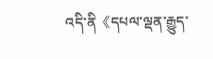འདི་ནི《དཔལ་ལྡན་རྒྱུད་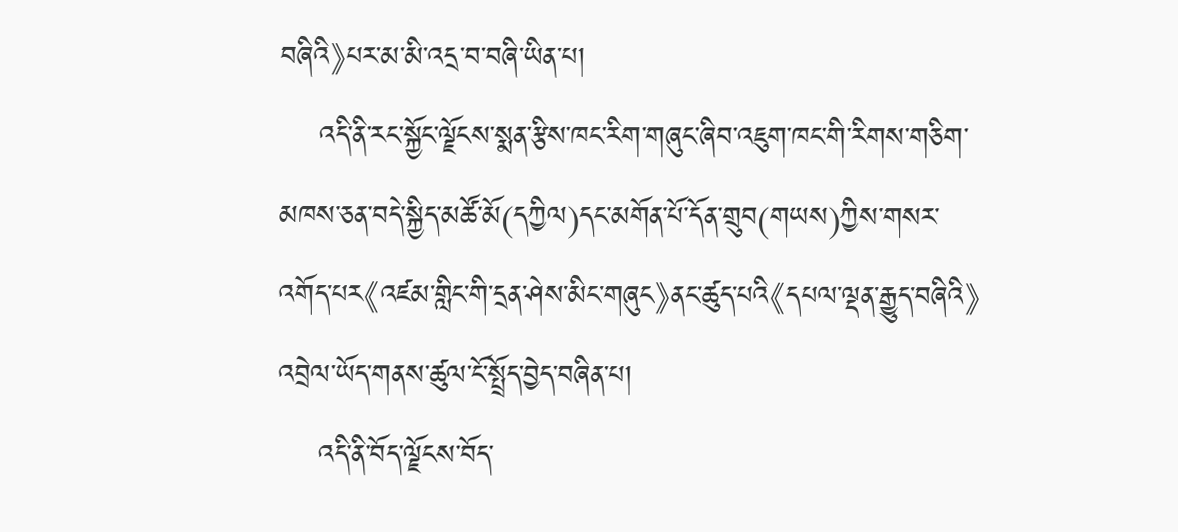བཞིའི》པར་མ་མི་འདྲ་བ་བཞི་ཡིན་པ།
    འདི་ནི་རང་སྐྱོང་ལྗོངས་སྨན་རྩིས་ཁང་རིག་གཞུང་ཞིབ་འཇུག་ཁང་གི་རིགས་གཅིག་མཁས་ཅན་བདེ་སྐྱིད་མཚོ་མོ(དཀྱིལ)དང་མགོན་པོ་དོན་གྲུབ(གཡས)ཀྱིས་གསར་འགོད་པར《འཛམ་གླིང་གི་དྲན་ཤེས་མིང་གཞུང》ནང་ཚུད་པའི《དཔལ་ལྡན་རྒྱུད་བཞིའི》འབྲེལ་ཡོད་གནས་ཚུལ་ངོ་སྤྲོད་བྱེད་བཞིན་པ།
    འདི་ནི་བོད་ལྗོངས་བོད་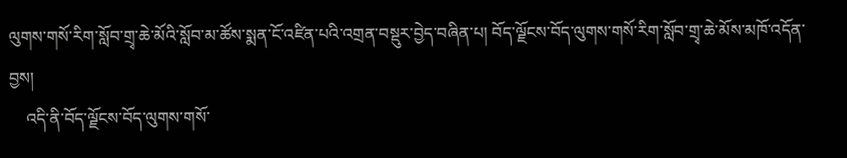ལུགས་གསོ་རིག་སློབ་གྲྭ་ཆེ་མོའི་སློབ་མ་ཚོས་སྨན་ངོ་འཛིན་པའི་འགྲན་བསྡུར་བྱེད་བཞིན་པ། བོད་ལྗོངས་བོད་ལུགས་གསོ་རིག་སློབ་གྲྭ་ཆེ་མོས་མཁོ་འདོན་བྱས།
    འདི་ནི་བོད་ལྗོངས་བོད་ལུགས་གསོ་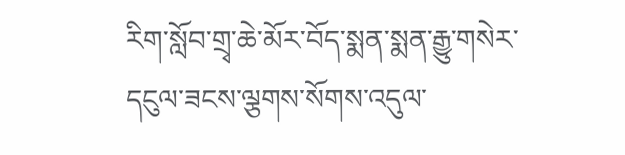རིག་སློབ་གྲྭ་ཆེ་མོར་བོད་སྨན་སྨན་རྒྱུ་གསེར་དངུལ་ཟངས་ལྕགས་སོགས་འདུལ་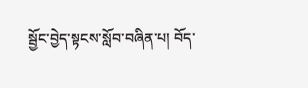སྦྱོང་བྱེད་སྟངས་སློབ་བཞིན་པ། བོད་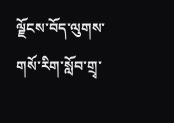ལྗོངས་བོད་ལུགས་གསོ་རིག་སློབ་གྲྭ་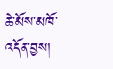ཆེ་མོས་མཁོ་འདོན་བྱས།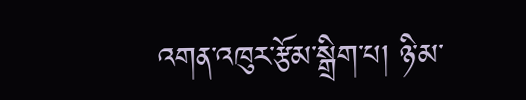འགན་འཁུར་རྩོམ་སྒྲིག་པ། ཉི་མ་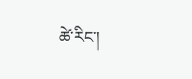ཚེ་རིང་།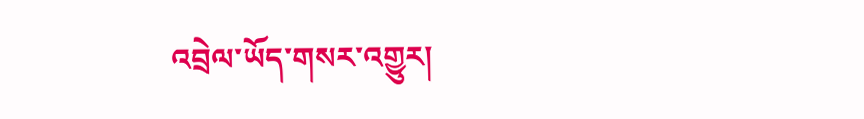འབྲེལ་ཡོད་གསར་འགྱུར།